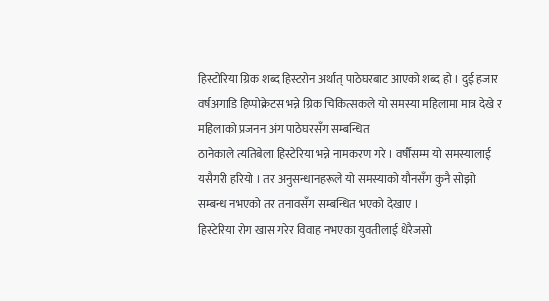हिस्टोरिया ग्रिक शब्द हिस्टरोन अर्थात् पाठेघरबाट आएको शब्द हो । दुई हजार वर्षअगाडि हिप्पोक्रेटस भन्ने ग्रिक चिकित्सकले यो समस्या महिलामा मात्र देखे र महिलाको प्रजनन अंग पाठेघरसँग सम्बन्धित
ठानेकाले त्यतिबेला हिस्टेरिया भन्ने नामकरण गरे । वर्षौंसम्म यो समस्यालाई यसैगरी हरियो । तर अनुसन्धानहरूले यो समस्याको यौनसँग कुनै सोझो सम्बन्ध नभएको तर तनावसँग सम्बन्धित भएको देखाए ।
हिस्टेरिया रोग खास गरेर विवाह नभएका युवतीलाई धेरैजसो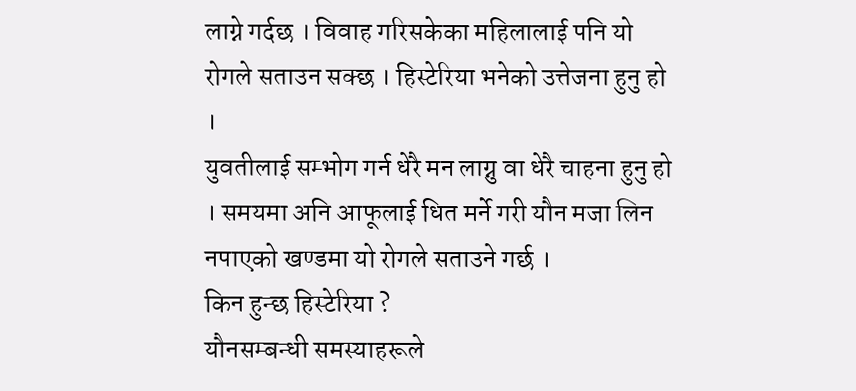लाग्ने गर्दछ । विवाह गरिसकेका महिलालाई पनि यो रोगले सताउन सक्छ । हिस्टेरिया भनेको उत्तेजना हुनु हो ।
युवतीलाई सम्भोग गर्न धेरै मन लाग्नु वा धेरै चाहना हुनु हो । समयमा अनि आफूलाई धित मर्ने गरी यौन मजा लिन नपाएको खण्डमा यो रोगले सताउने गर्छ ।
किन हुन्छ हिस्टेरिया ?
यौनसम्बन्धी समस्याहरूले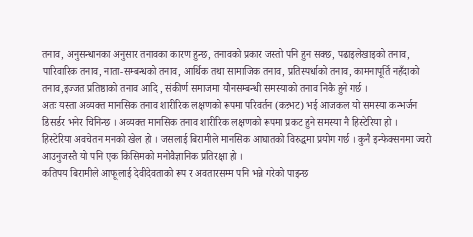तनाव, अनुसन्धानका अनुसार तनावका कारण हुन्छ, तनावको प्रकार जस्तो पनि हुन सक्छ, पढाइलेखाइको तनाव, पारिवारिक तनाव, नाता-सम्बन्धको तनाव, आर्थिक तथा सामाजिक तनाव, प्रतिस्पर्धाको तनाव, कामनापूर्ति नहँदाको तनाव,इज्जत प्रतिष्ठाको तनाव आदि , संकीर्ण समाजमा यौनसम्बन्धी समस्याको तनाव निकै हुने गर्छ ।
अतः यस्ता अव्यक्त मानसिक तनाव शारीरिक लक्षणको रूपमा परिवर्तन (कन्र्भट) भई आजकल यो समस्या कन्भर्जन डिसर्डर भनेर चिनिन्छ । अव्यक्त मानसिक तनाव शारीरिक लक्षणको रूपमा प्रकट हुने समस्या नै हिस्टेरिया हो ।
हिस्टेरिया अवचेतन मनको खेल हो । जसलाई बिरामीले मानसिक आघातको विरुद्धमा प्रयोग गर्छ । कुनै इन्फेक्सनमा ज्वरो आउनुजस्तै यो पनि एक किसिमको मनोवैज्ञानिक प्रतिरक्षा हो ।
कतिपय बिरामीले आफूलाई देवीदेवताको रूप र अवतारसम्म पनि भन्ने गरेको पाइन्छ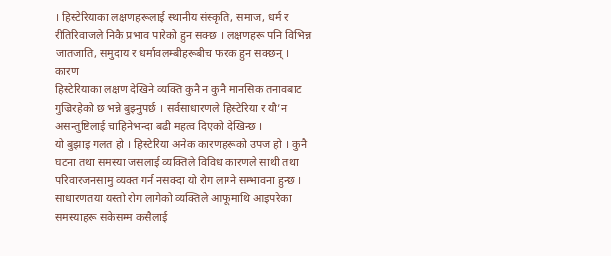। हिस्टेरियाका लक्षणहरूलाई स्थानीय संस्कृति, समाज, धर्म र रीतिरिवाजले निकै प्रभाव पारेको हुन सक्छ । लक्षणहरू पनि विभिन्न जातजाति, समुदाय र धर्मावलम्बीहरूबीच फरक हुन सक्छन् ।
कारण
हिस्टेरियाका लक्षण देखिने व्यक्ति कुनै न कुनै मानसिक तनावबाट गुज्रिरहेको छ भन्ने बुझ्नुपर्छ । सर्वसाधारणले हिस्टेरिया र यौ’न असन्तुष्टिलाई चाहिनेभन्दा बढी महत्व दिएको देखिन्छ ।
यो बुझाइ गलत हो । हिस्टेरिया अनेक कारणहरूको उपज हो । कुनै घटना तथा समस्या जसलाई व्यक्तिले विविध कारणले साथी तथा परिवारजनसामु व्यक्त गर्न नसक्दा यो रोग लाग्ने सम्भावना हुन्छ ।
साधारणतया यस्तो रोग लागेको व्यक्तिले आफूमाथि आइपरेका समस्याहरू सकेसम्म कसैलाई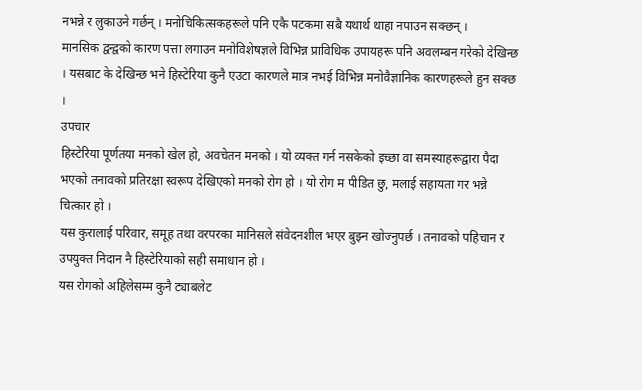नभन्ने र लुकाउने गर्छन् । मनोचिकित्सकहरूले पनि एकै पटकमा सबै यथार्थ थाहा नपाउन सक्छन् ।
मानसिक द्वन्द्वको कारण पत्ता लगाउन मनोविशेषज्ञले विभिन्न प्राविधिक उपायहरू पनि अवलम्बन गरेको देखिन्छ । यसबाट के देखिन्छ भने हिस्टेरिया कुनै एउटा कारणले मात्र नभई विभिन्न मनोवैज्ञानिक कारणहरूले हुन सक्छ ।
उपचार
हिस्टेरिया पूर्णतया मनको खेल हो, अवचेतन मनको । यो व्यक्त गर्न नसकेको इच्छा वा समस्याहरूद्वारा पैदा भएको तनावको प्रतिरक्षा स्वरूप देखिएको मनको रोग हो । यो रोग म पीडित छु, मलाई सहायता गर भन्ने चित्कार हो ।
यस कुरालाई परिवार, समूह तथा वरपरका मानिसले संवेदनशील भएर बुझ्न खोज्नुपर्छ । तनावको पहिचान र उपयुक्त निदान नै हिस्टेरियाको सही समाधान हो ।
यस रोगको अहिलेसम्म कुनै ट्याबलेट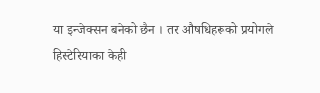या इन्जेक्सन बनेको छैन । तर औषधिहरूको प्रयोगले हिस्टेरियाका केही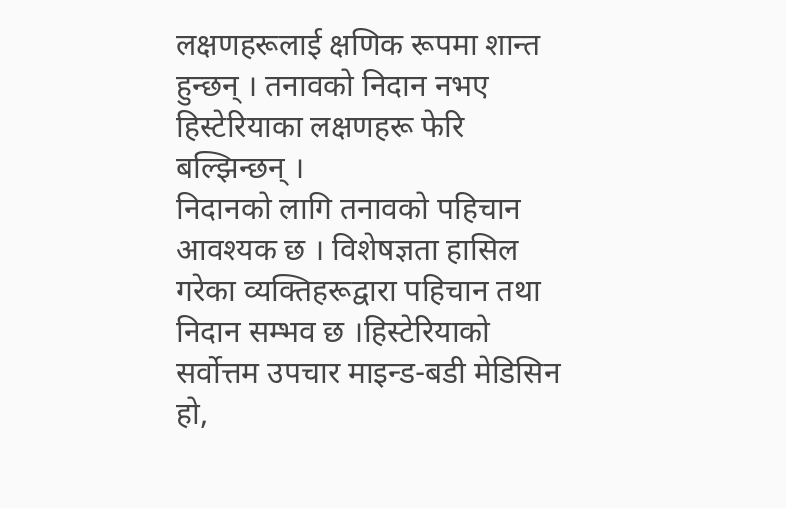लक्षणहरूलाई क्षणिक रूपमा शान्त हुन्छन् । तनावको निदान नभए हिस्टेरियाका लक्षणहरू फेरि बल्झिन्छन् ।
निदानको लागि तनावको पहिचान आवश्यक छ । विशेषज्ञता हासिल गरेका व्यक्तिहरूद्वारा पहिचान तथा निदान सम्भव छ ।हिस्टेरियाको सर्वोत्तम उपचार माइन्ड-बडी मेडिसिन हो,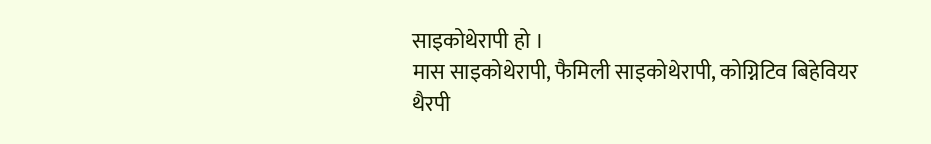साइकोथेरापी हो ।
मास साइकोथेरापी, फैमिली साइकोथेरापी, कोग्निटिव बिहेवियर थैरपी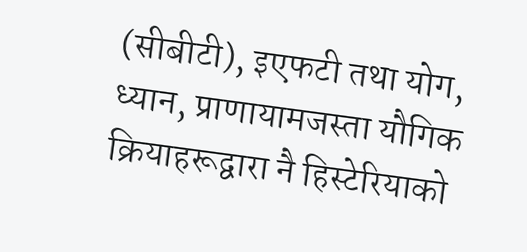(सीबीटी), इएफटी तथा योग, ध्यान, प्राणायामजस्ता यौगिक क्रियाहरूद्वारा नै हिस्टेरियाको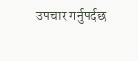उपचार गर्नुपर्दछ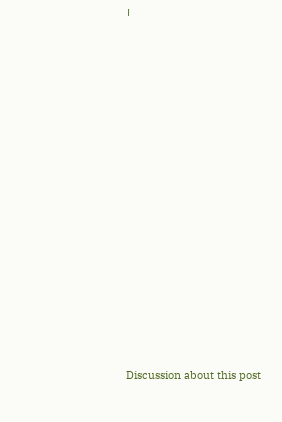।





















Discussion about this post